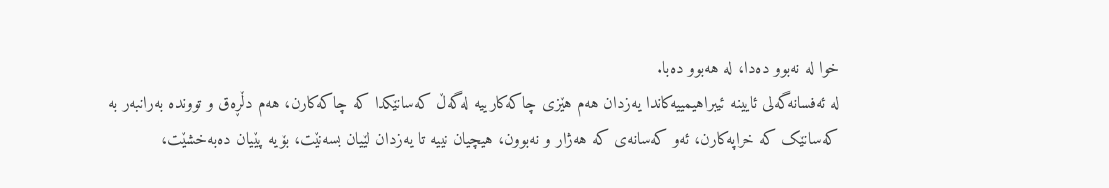خوا لە نەبوو دەدا، لە هەبوو دەبا.
لە ئەفسانەگەلی ئایینە ئیبراهیمییەکاندا یەزدان هەم هێزی چاکەکارییە لەگەڵ کەسانێکدا کە چاکەکارن، هەم دڵڕەق و تووندە بەرانبەر بە کەسانێک کە خراپەکارن، ئەو کەسانەی کە هەژار و نەبوون، هیچیان نییە تا یەزدان لێیان بسەنێت، بۆیە پێیان دەبەخشێت،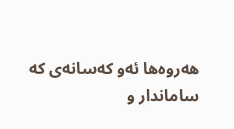هەروەها ئەو کەسانەی کە ساماندار و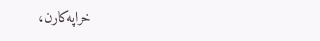خراپەکارن،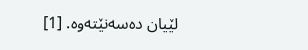لێیان دەسەنێتەوە. [1]